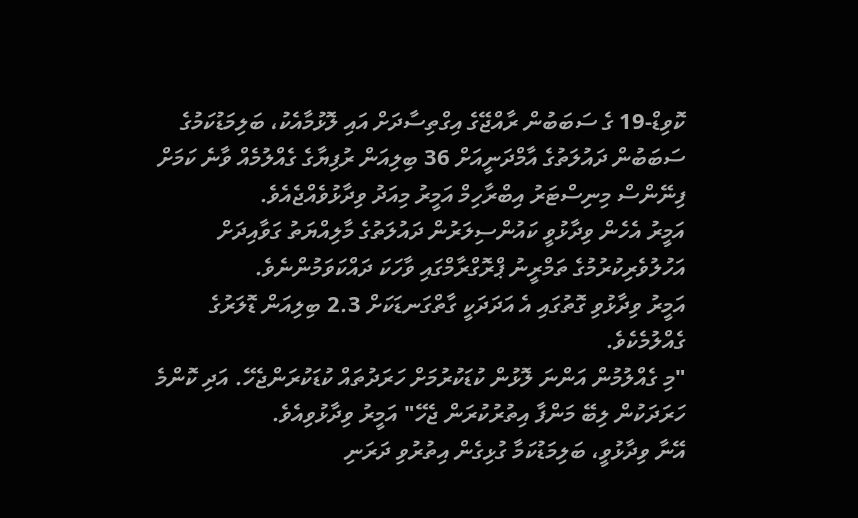ކޮވިޑް-19 ގެ ސަބަބުން ރާއްޖޭގެ އިގްތިސާދަށް އައި ލޮޅުމާއެކު، ބަލިމަޑުކަމުގެ ސަބަބުން ދައުލަތުގެ އާމްދަނީއަށް 36 ބިލިއަން ރުފިޔާގެ ގެއްލުމެއް ވާނެ ކަމަށް ފިނޭންސް މިނިސްޓަރު އިބްރާހިމް އަމީރު މިއަދު ވިދާޅުވެއްޖެއެވެ.
އަމީރު އެހެން ވިދާޅުވީ ކައުންސިލަރުން ދައުލަތުގެ މާލިއްޔަތު ގަވާއިދަށް އަހުލުވެރިކުރުމުގެ ތަމްރީނު ޕްރޮގްރާމްގައި ވާހަކަ ދައްކަވަމުންނެވެ.
އަމީރު ވިދާޅުވި ގޮތުގައި އެ އަދަދަކީ ގާތްގަނޑަކަށް 2.3 ބިލިއަން ޑޮލަރުގެ ގެއްލުމެކެވެ.
"މި ގެއްލުމުން އަންނަ ލޮޅުން ކުޑަކުރުމަށް ހަރަދުތައް ކުޑަކުރަންޖެހޭ. އަދި ކޮންމެ ހަރަދަކުން ލިބޭ މަންފާ އިތުރުކުރަން ޖެހޭ" އަމީރު ވިދާޅުވިއެވެ.
އޭނާ ވިދާޅުވީ، ބަލިމަޑުކަމާ ގުޅިގެން އިތުރުވި ދަރަނި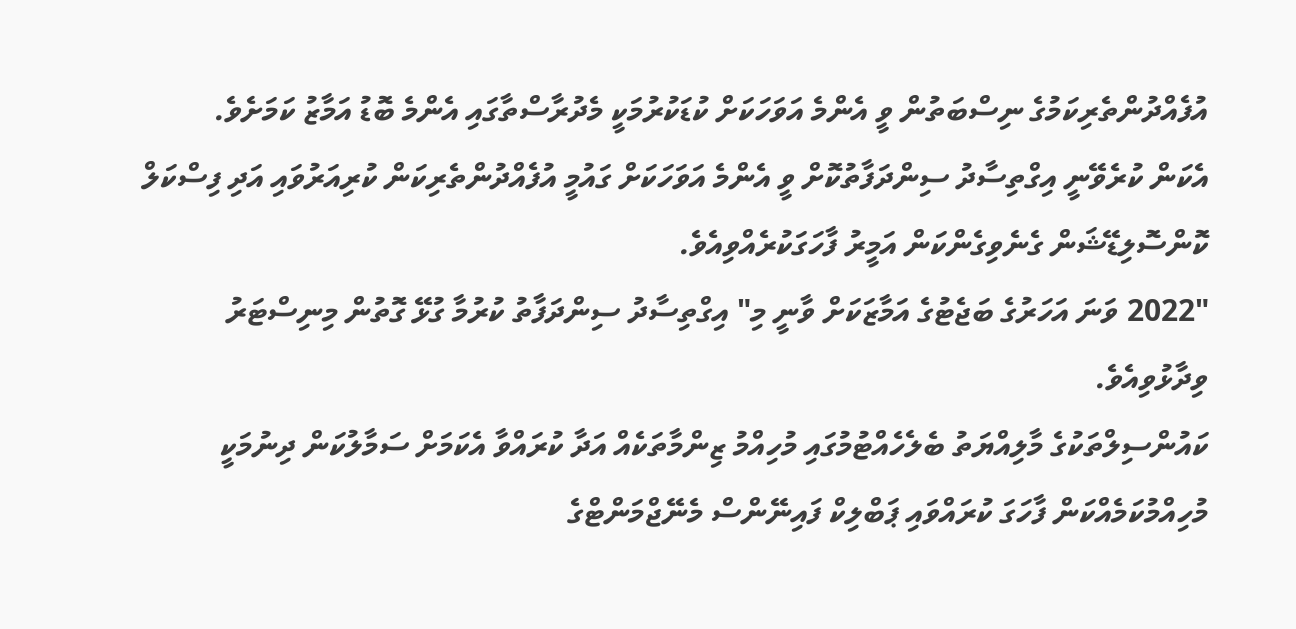އުފެއްދުންތެރިކަމުގެ ނިސްބަތުން ވީ އެންމެ އަވަހަކަށް ކުޑަކުރުމަކީ މެދުރާސްތާގައި އެންމެ ބޮޑު އަމާޒު ކަމަށެވެ.
އެކަން ކުރެވޭނީ އިގްތިސާދު ސިންދަފާތުކޮށް ވީ އެންމެ އަވަހަކަށް ގައުމީ އުފެއްދުންތެރިކަން ކުރިއަރުވައި އަދި ފިސްކަލް ކޮންސޮލިޑޭޝަން ގެނެވިގެންކަން އަމީރު ފާހަގަކުރެއްވިއެވެ.
"2022 ވަނަ އަހަރުގެ ބަޖެޓުގެ އަމާޒަކަށް ވާނީ މި" އިގްތިސާދު ސިންދަފާތު ކުރުމާ ގުޅޭ ގޮތުން މިނިސްޓަރު ވިދާޅުވިއެވެ.
ކައުންސިލްތަކުގެ މާލިއްޔަތު ބެލެހެއްޓުމުގައި މުހިއްމު ޒިންމާތަކެއް އަދާ ކުރައްވާ އެކަމަށް ސަމާލުކަން ދިނުމަކީ މުހިއްމުކަމެއްކަން ފާހަގަ ކުރައްވައި ޕަބްލިކް ފައިނޭންސް މެނޭޖްމަންޓްގެ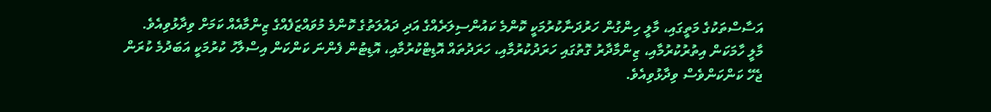އަސާސްތަކުގެ މަތީގައި، މާލީ ހިންގުން ހަރުދަނާކުރުމަކީ ކޮންމެ ކައުންސިލަރެއްގެ އަދި ދައުލަތުގެ ކޮންމެ މުވައްޒަފެއްގެ ޒިންމާއެއް ކަމަށް ވިދާޅުވިއެވެ.
މާލީ ހާމަކަން އިތުރުކުރުމާއި، ޒިންމާދާރު ގޮތުގައި ހަރަދުކުރުމާއި، ހަރަދުތައް އޮޑިޓްކުރުމާއި، އޮޑިޓުން ފެންނަ ކަންކަން އިސްލާހު ކުރުމަކީ އަބަދުމެ ކުރަން ޖެހޭ ކަންކަންވެސް ވިދާޅުވިއެވެ.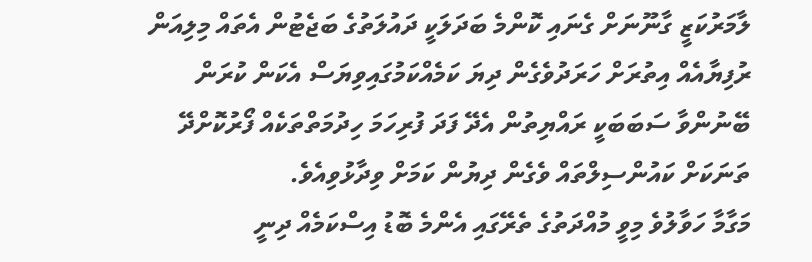ލާމަރުކަޒީ ގާނޫނަށް ގެނައި ކޮންމެ ބަދަލަކީ ދައުލަތުގެ ބަޖެޓުން އެތައް މިލިއަން ރުފިޔާއެއް އިތުރަށް ހަރަދުވެގެން ދިޔަ ކަމެއްކަމުގައިވިޔަސް އެކަން ކުރަން ބޭނުންވާ ސަބަބަކީ ރައްޔިތުން އެދޭ ފަދަ ފުރިހަމަ ހިދުމަތްތަކެއް ފޯރުކޮށްދޭ ތަނަކަށް ކައުންސިލްތައް ވެގެން ދިޔުން ކަމަށް ވިދާޅުވިއެވެ.
މަގާމާ ހަވާލުވެ މިވީ މުއްދަތުގެ ތެރޭގައި އެންމެ ބޮޑު އިސްކަމެއް ދިނީ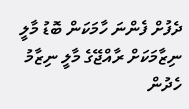ދެފުށް ފެންނަ ހާމަކަން ބޮޑު މާލީ ނިޒާމަކަށް ރާއްޖޭގެ މާލީ ނިޒާމު ހެދުން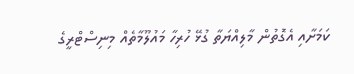ކަމަށާއި އެގޮތުން މާލިއްޔަތާ ގުޅޭ ހުރިހާ މައުލޫމާތެއް މިނިސްޓްރީގެ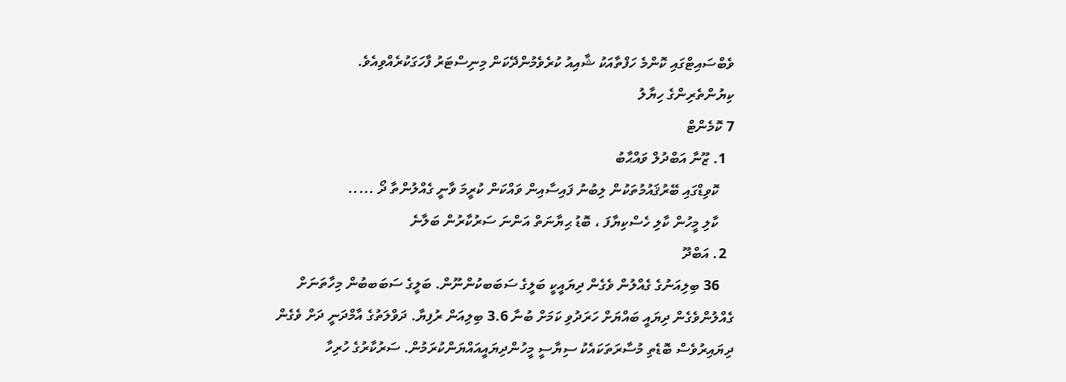ވެބްސައިޓްގައި ކޮންމެ ހަފްތާއަކު ޝާއިއު ކުރެވެމުންދޭކަން މިނިސްޓަރު ފާހަގަކުރެއްވިއެވެ.
ކިޔުންތެރިންގެ ހިޔާލު
7 ކޮމެންޓް
  1. ޒޫނާ އަބްދުލް ވައްޙާބު
    ކޮވިޑްގައި ބޭރުޤައުމުތަކުން ލިބުނު ފައިސާއިން ވައްކަން ކުރީމަ ވާނީ ގެއްލުންތާ ދޯ .....
    ކާލި މީހުން ކާލި ހެސްކިޔާފަ ، ބޮޑު ޙިޔާނަތް އަންނަ ސަރުކާރުން ބަލާނެ
  2. އަބްދޫ
    36 ބިލިއަނުގެ ގެއްލުން ވެގެން ދިޔައީކީ ބަލީގެ ސަބަބކުންނޫން. ބަލީގެ ސަބަބބުން މިހާތަނަށް ގެއްލުންވެގެން ދިޔައީ ބައްޔަށް ހަރަދުވި ކަމަށް ބުނާ 3.6 ބިލިއަން ރުފިޔާ. ދަވްލަތުގެ އާމްދަނީ ދަށް ވެގެން ދިޔައިރުވެސް ބޮޑެތި މުސާރަތަކައެކު ސިޔާސީ މީހުންދިޔައީއައްޔަންކުރަމުން. ސަރުކާރުގެ ހުރިހާ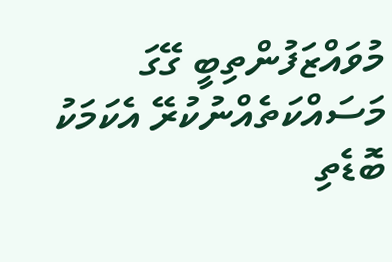މުވައްޒަފުންތިބީ ގޭގަ މަސައްކަތެއްނުކުރޭ އެކަމަކު ބޮޑެތި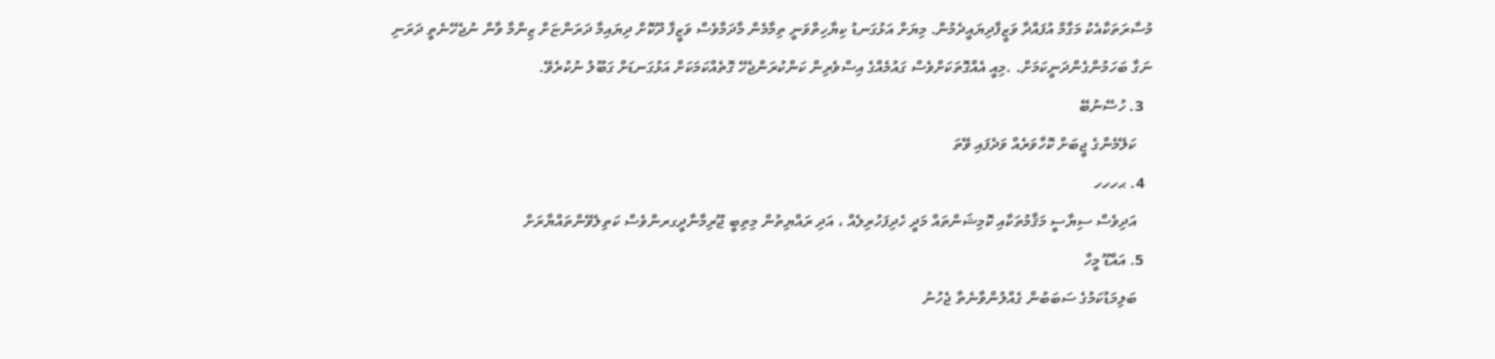މުސާރަތަކާއެކު މަގާމް އުފައްދާ ވަޒީފާދިޔައީދެމުން. މިޔަށް އަޅުގަނޑު ކިޔާހިތްވަނީ ތިމާމެން މާދަމާވެސް ވަޒީފާ ދޫކޮށް ދިޔައިމާ ދަރަންޏަށް ޒިންމާ ވާން ނުޖެހޭނެތީ ދަރަނި ނަގާ ބަހަމުންގެންދަނީކަމަށް. .މިއީ އެއްގޮތަކަށްވެސް ގައުމެއްގެ އިސްވެރިން ކަންކުރަންޖެހޭ ގޮތެއްކަމަކަށް އަޅުގަނޑަށް ގަބޫލު ނުކުރެވޭ.
  3. ހުސޭނުބޭ
    ކަލޭމެންގެ ޖީބަށް ކޮހާވަރެއް ވަދެފައި ވޭތަ
  4. ޙހހހ
    އަދިވެސް ސިޔާސީ މަޤާމުތަކާއި ކޮމިޝަންތައް މަދީ ހެދިފަހުރިލެއް ، އަދި ރައްޔިތުން މިތިބީ ޖޫރިމާނާދީގރންވެސް ކަތިލެވޭންތައްޔާރަށް
  5. އައްޑޫ މީހާ
    ބަލިމަޑުކަމުގެ ސަބަބުން ގެއްލުންވާނެތާ ޖެހުނު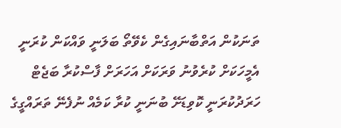ތަނަކުން އަތްބާނައިގެން ކެވޭތޯ ބަލަނީ ވައްކަން ކުރަނީ އެމީހަކަށް ކުރެވުނު ވަރަކަށް އަހަރަށް ފާސްކުރާ ބަޖެޓް ހަރަދުކުރަނީ ކޮވިޑަށޭ ބުނަނީ ކުރާ ކަމެއް ނުފެނޭ ތަރައްގީގެ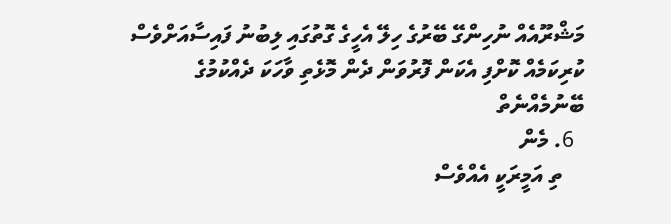މަޝްރޫއެއް ނުހިންގޭ ބޭރުގެ ހިލޭ އެހީގެ ގޮތުގައި ލިބުނު ފައިސާއަށްވެސް ކުރިކަމެއް ކޮށްފި އެކަން ފޮރުވަން ދެން މޮޅެތި ވާހަކަ ދެއްކުމުގެ ބޭނުމެއްނެތް
  6. މެން
    ތި އަމީރަކީ އެއްވެސް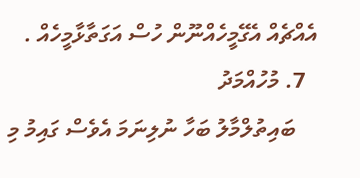އެއްޗެއް އެގޭމީހެއްނޫން ހުސް އަގަތާޅާމީހެއް .
  7. މުހުއްމަދު
    ބައިތުލްމާލު ބަހާ ނުލިނަމަ އެވެސް ގައިމު މި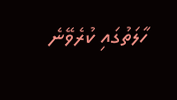ހާލަތުގައި ކުރެވޭނެ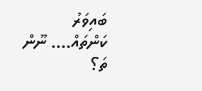ބައިވަރު ކަންތައް.... ނޫން ތަ؟